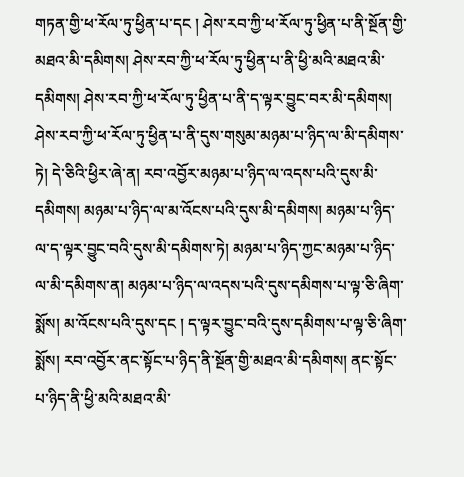གཏན་གྱི་ཕ་རོལ་ཏུ་ཕྱིན་པ་དང ། ཤེས་རབ་ཀྱི་ཕ་རོལ་ཏུ་ཕྱིན་པ་ནི་སྔོན་གྱི་མཐའ་མི་དམིགས། ཤེས་རབ་ཀྱི་ཕ་རོལ་ཏུ་ཕྱིན་པ་ནི་ཕྱི་མའི་མཐའ་མི་དམིགས། ཤེས་རབ་ཀྱི་ཕ་རོལ་ཏུ་ཕྱིན་པ་ནི་ད་ལྟར་བྱུང་བར་མི་དམིགས། ཤེས་རབ་ཀྱི་ཕ་རོལ་ཏུ་ཕྱིན་པ་ནི་དུས་གསུམ་མཉམ་པ་ཉིད་ལ་མི་དམིགས་ཏེ། དེ་ཅིའི་ཕྱིར་ཞེ་ན། རབ་འབྱོར་མཉམ་པ་ཉིད་ལ་འདས་པའི་དུས་མི་དམིགས། མཉམ་པ་ཉིད་ལ་མ་འོངས་པའི་དུས་མི་དམིགས། མཉམ་པ་ཉིད་ལ་ད་ལྟར་བྱུང་བའི་དུས་མི་དམིགས་ཏེ། མཉམ་པ་ཉིད་ཀྱང་མཉམ་པ་ཉིད་ལ་མི་དམིགས་ན། མཉམ་པ་ཉིད་ལ་འདས་པའི་དུས་དམིགས་པ་ལྟ་ཅི་ཞིག་སྨོས། མ་འོངས་པའི་དུས་དང ། ད་ལྟར་བྱུང་བའི་དུས་དམིགས་པ་ལྟ་ཅི་ཞིག་སྨོས། རབ་འབྱོར་ནང་སྟོང་པ་ཉིད་ནི་སྔོན་གྱི་མཐའ་མི་དམིགས། ནང་སྟོང་པ་ཉིད་ནི་ཕྱི་མའི་མཐའ་མི་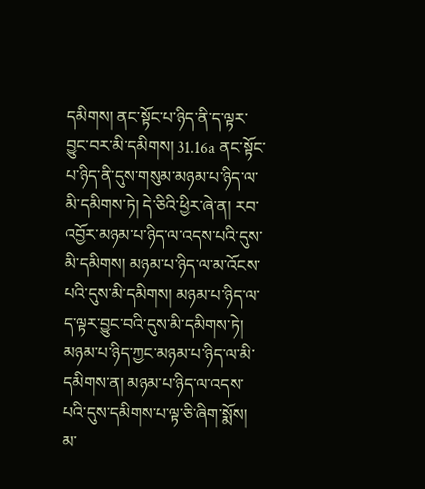དམིགས། ནང་སྟོང་པ་ཉིད་ནི་ད་ལྟར་བྱུང་བར་མི་དམིགས། 31.16a ནང་སྟོང་པ་ཉིད་ནི་དུས་གསུམ་མཉམ་པ་ཉིད་ལ་མི་དམིགས་ཏེ། དེ་ཅིའི་ཕྱིར་ཞེ་ན། རབ་འབྱོར་མཉམ་པ་ཉིད་ལ་འདས་པའི་དུས་མི་དམིགས། མཉམ་པ་ཉིད་ལ་མ་འོངས་པའི་དུས་མི་དམིགས། མཉམ་པ་ཉིད་ལ་ད་ལྟར་བྱུང་བའི་དུས་མི་དམིགས་ཏེ། མཉམ་པ་ཉིད་ཀྱང་མཉམ་པ་ཉིད་ལ་མི་དམིགས་ན། མཉམ་པ་ཉིད་ལ་འདས་པའི་དུས་དམིགས་པ་ལྟ་ཅི་ཞིག་སྨོས། མ་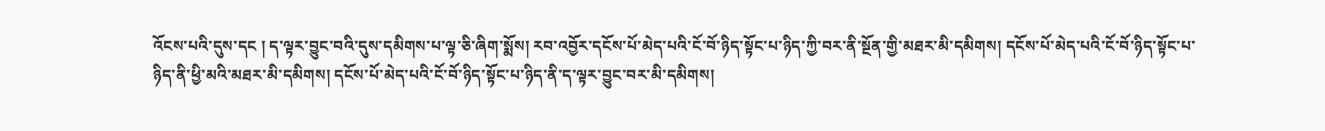འོངས་པའི་དུས་དང ། ད་ལྟར་བྱུང་བའི་དུས་དམིགས་པ་ལྟ་ཅི་ཞིག་སྨོས། རབ་འབྱོར་དངོས་པོ་མེད་པའི་ངོ་བོ་ཉིད་སྟོང་པ་ཉིད་ཀྱི་བར་ནི་སྔོན་གྱི་མཐར་མི་དམིགས། དངོས་པོ་མེད་པའི་ངོ་བོ་ཉིད་སྟོང་པ་ཉིད་ནི་ཕྱི་མའི་མཐར་མི་དམིགས། དངོས་པོ་མེད་པའི་ངོ་བོ་ཉིད་སྟོང་པ་ཉིད་ནི་ད་ལྟར་བྱུང་བར་མི་དམིགས།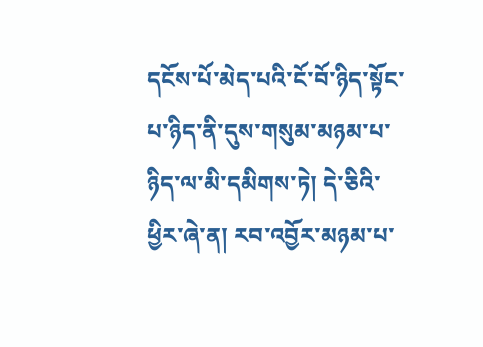དངོས་པོ་མེད་པའི་ངོ་བོ་ཉིད་སྟོང་པ་ཉིད་ནི་དུས་གསུམ་མཉམ་པ་ཉིད་ལ་མི་དམིགས་ཏེ། དེ་ཅིའི་ཕྱིར་ཞེ་ན། རབ་འབྱོར་མཉམ་པ་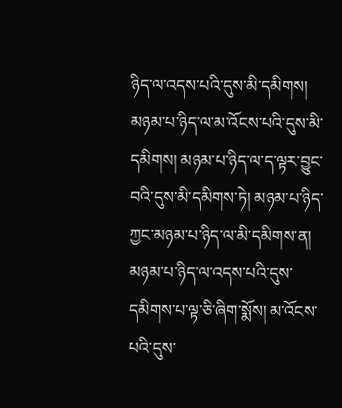ཉིད་ལ་འདས་པའི་དུས་མི་དམིགས། མཉམ་པ་ཉིད་ལ་མ་འོངས་པའི་དུས་མི་དམིགས། མཉམ་པ་ཉིད་ལ་ད་ལྟར་བྱུང་བའི་དུས་མི་དམིགས་ཏེ། མཉམ་པ་ཉིད་ཀྱང་མཉམ་པ་ཉིད་ལ་མི་དམིགས་ན། མཉམ་པ་ཉིད་ལ་འདས་པའི་དུས་དམིགས་པ་ལྟ་ཅི་ཞིག་སྨོས། མ་འོངས་པའི་དུས་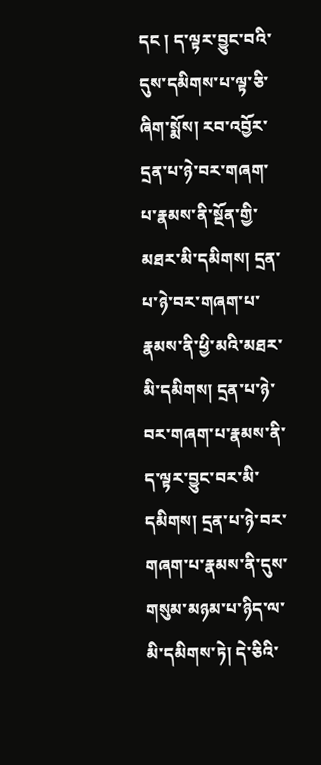དང ། ད་ལྟར་བྱུང་བའི་དུས་དམིགས་པ་ལྟ་ཅི་ཞིག་སྨོས། རབ་འབྱོར་དྲན་པ་ཉེ་བར་གཞག་པ་རྣམས་ནི་སྔོན་གྱི་མཐར་མི་དམིགས། དྲན་པ་ཉེ་བར་གཞག་པ་རྣམས་ནི་ཕྱི་མའི་མཐར་མི་དམིགས། དྲན་པ་ཉེ་བར་གཞག་པ་རྣམས་ནི་ད་ལྟར་བྱུང་བར་མི་དམིགས། དྲན་པ་ཉེ་བར་གཞག་པ་རྣམས་ནི་དུས་གསུམ་མཉམ་པ་ཉིད་ལ་མི་དམིགས་ཏེ། དེ་ཅིའི་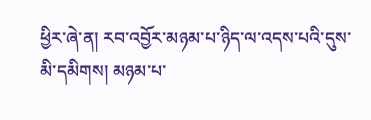ཕྱིར་ཞེ་ན། རབ་འབྱོར་མཉམ་པ་ཉིད་ལ་འདས་པའི་དུས་མི་དམིགས། མཉམ་པ་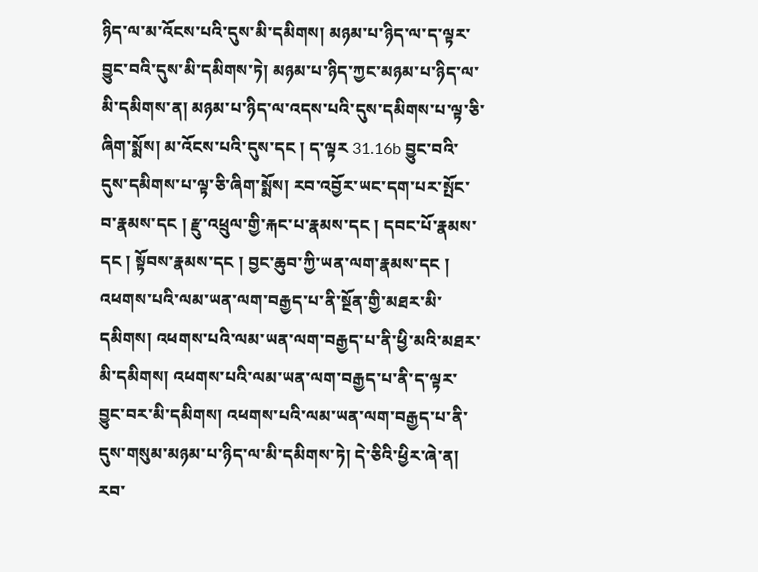ཉིད་ལ་མ་འོངས་པའི་དུས་མི་དམིགས། མཉམ་པ་ཉིད་ལ་ད་ལྟར་བྱུང་བའི་དུས་མི་དམིགས་ཏེ། མཉམ་པ་ཉིད་ཀྱང་མཉམ་པ་ཉིད་ལ་མི་དམིགས་ན། མཉམ་པ་ཉིད་ལ་འདས་པའི་དུས་དམིགས་པ་ལྟ་ཅི་ཞིག་སྨོས། མ་འོངས་པའི་དུས་དང ། ད་ལྟར 31.16b བྱུང་བའི་དུས་དམིགས་པ་ལྟ་ཅི་ཞིག་སྨོས། རབ་འབྱོར་ཡང་དག་པར་སྤོང་བ་རྣམས་དང ། རྫུ་འཕྲུལ་གྱི་རྐང་པ་རྣམས་དང ། དབང་པོ་རྣམས་དང ། སྟོབས་རྣམས་དང ། བྱང་ཆུབ་ཀྱི་ཡན་ལག་རྣམས་དང ། འཕགས་པའི་ལམ་ཡན་ལག་བརྒྱད་པ་ནི་སྔོན་གྱི་མཐར་མི་དམིགས། འཕགས་པའི་ལམ་ཡན་ལག་བརྒྱད་པ་ནི་ཕྱི་མའི་མཐར་མི་དམིགས། འཕགས་པའི་ལམ་ཡན་ལག་བརྒྱད་པ་ནི་ད་ལྟར་བྱུང་བར་མི་དམིགས། འཕགས་པའི་ལམ་ཡན་ལག་བརྒྱད་པ་ནི་དུས་གསུམ་མཉམ་པ་ཉིད་ལ་མི་དམིགས་ཏེ། དེ་ཅིའི་ཕྱིར་ཞེ་ན། རབ་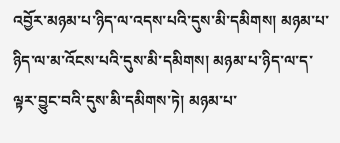འབྱོར་མཉམ་པ་ཉིད་ལ་འདས་པའི་དུས་མི་དམིགས། མཉམ་པ་ཉིད་ལ་མ་འོངས་པའི་དུས་མི་དམིགས། མཉམ་པ་ཉིད་ལ་ད་ལྟར་བྱུང་བའི་དུས་མི་དམིགས་ཏེ། མཉམ་པ་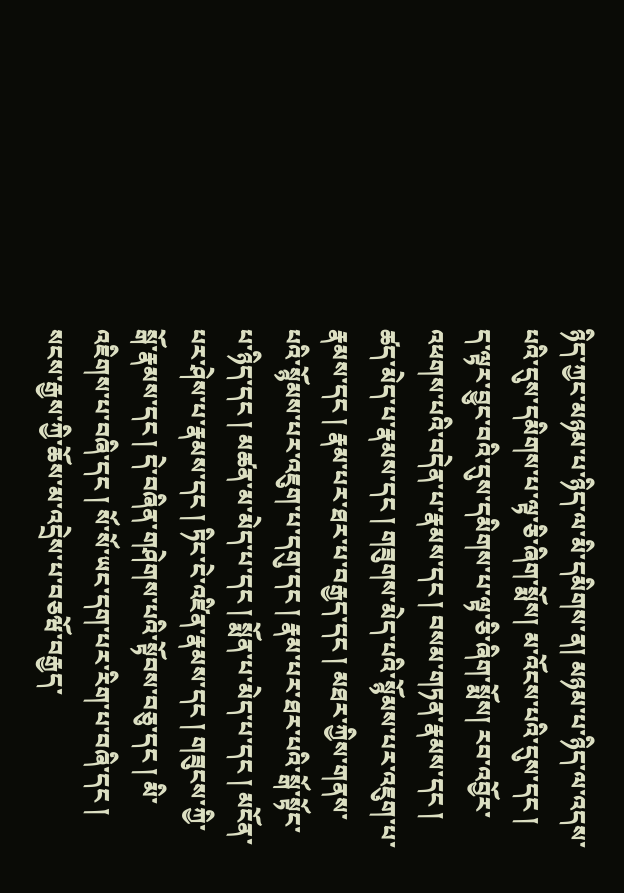ཉིད་ཀྱང་མཉམ་པ་ཉིད་ལ་མི་དམིགས་ན། མཉམ་པ་ཉིད་ལ་འདས་པའི་དུས་དམིགས་པ་ལྟ་ཅི་ཞིག་སྨོས། མ་འོངས་པའི་དུས་དང ། ད་ལྟར་བྱུང་བའི་དུས་དམིགས་པ་ལྟ་ཅི་ཞིག་སྨོས། རབ་འབྱོར་འཕགས་པའི་བདེན་པ་རྣམས་དང ། བསམ་གཏན་རྣམས་དང ། ཚད་མེད་པ་རྣམས་དང ། གཟུགས་མེད་པའི་སྙོམས་པར་འཇུག་པ་རྣམས་དང ། རྣམ་པར་ཐར་པ་བརྒྱད་དང ། མཐར་ཀྱིས་གནས་པའི་སྙོམས་པར་འཇུག་པ་དགུ་དང ། རྣམ་པར་ཐར་པའི་སྒོ་སྟོང་པ་ཉིད་དང ། མཚན་མ་མེད་པ་དང ། སྨོན་པ་མེད་པ་དང ། མངོན་པར་ཤེས་པ་རྣམས་དང ། ཏིང་ངེ་འཛིན་རྣམས་དང ། གཟུངས་ཀྱི་སྒོ་རྣམས་དང ། དེ་བཞིན་གཤེགས་པའི་སྟོབས་བཅུ་དང ། མི་འཇིགས་པ་བཞི་དང ། སོ་སོ་ཡང་དག་པར་རིག་པ་བཞི་དང ། སངས་རྒྱས་ཀྱི་ཆོས་མ་འདྲེས་པ་བཅཝོ་བརྒྱད་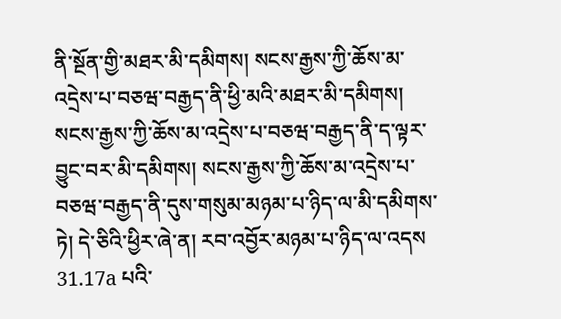ནི་སྔོན་གྱི་མཐར་མི་དམིགས། སངས་རྒྱས་ཀྱི་ཆོས་མ་འདྲེས་པ་བཅཝ་བརྒྱད་ནི་ཕྱི་མའི་མཐར་མི་དམིགས། སངས་རྒྱས་ཀྱི་ཆོས་མ་འདྲེས་པ་བཅཝ་བརྒྱད་ནི་ད་ལྟར་བྱུང་བར་མི་དམིགས། སངས་རྒྱས་ཀྱི་ཆོས་མ་འདྲེས་པ་བཅཝ་བརྒྱད་ནི་དུས་གསུམ་མཉམ་པ་ཉིད་ལ་མི་དམིགས་ཏེ། དེ་ཅིའི་ཕྱིར་ཞེ་ན། རབ་འབྱོར་མཉམ་པ་ཉིད་ལ་འདས 31.17a པའི་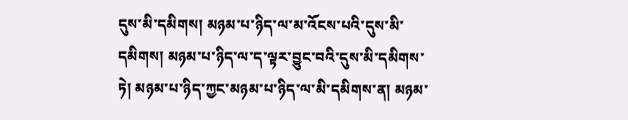དུས་མི་དམིགས། མཉམ་པ་ཉིད་ལ་མ་འོངས་པའི་དུས་མི་དམིགས། མཉམ་པ་ཉིད་ལ་ད་ལྟར་བྱུང་བའི་དུས་མི་དམིགས་ཏེ། མཉམ་པ་ཉིད་ཀྱང་མཉམ་པ་ཉིད་ལ་མི་དམིགས་ན། མཉམ་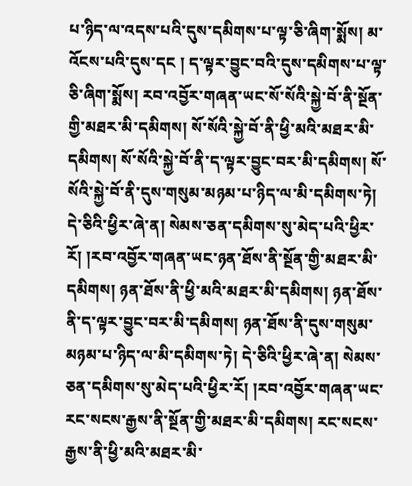པ་ཉིད་ལ་འདས་པའི་དུས་དམིགས་པ་ལྟ་ཅི་ཞིག་སྨོས། མ་འོངས་པའི་དུས་དང ། ད་ལྟར་བྱུང་བའི་དུས་དམིགས་པ་ལྟ་ཅི་ཞིག་སྨོས། རབ་འབྱོར་གཞན་ཡང་སོ་སོའི་སྐྱེ་བོ་ནི་སྔོན་གྱི་མཐར་མི་དམིགས། སོ་སོའི་སྐྱེ་བོ་ནི་ཕྱི་མའི་མཐར་མི་དམིགས། སོ་སོའི་སྐྱེ་བོ་ནི་ད་ལྟར་བྱུང་བར་མི་དམིགས། སོ་སོའི་སྐྱེ་བོ་ནི་དུས་གསུམ་མཉམ་པ་ཉིད་ལ་མི་དམིགས་ཏེ། དེ་ཅིའི་ཕྱིར་ཞེ་ན། སེམས་ཅན་དམིགས་སུ་མེད་པའི་ཕྱིར་རོ། །རབ་འབྱོར་གཞན་ཡང་ཉན་ཐོས་ནི་སྔོན་གྱི་མཐར་མི་དམིགས། ཉན་ཐོས་ནི་ཕྱི་མའི་མཐར་མི་དམིགས། ཉན་ཐོས་ནི་ད་ལྟར་བྱུང་བར་མི་དམིགས། ཉན་ཐོས་ནི་དུས་གསུམ་མཉམ་པ་ཉིད་ལ་མི་དམིགས་ཏེ། དེ་ཅིའི་ཕྱིར་ཞེ་ན། སེམས་ཅན་དམིགས་སུ་མེད་པའི་ཕྱིར་རོ། །རབ་འབྱོར་གཞན་ཡང་རང་སངས་རྒྱས་ནི་སྔོན་གྱི་མཐར་མི་དམིགས། རང་སངས་རྒྱས་ནི་ཕྱི་མའི་མཐར་མི་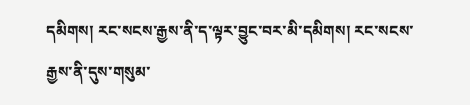དམིགས། རང་སངས་རྒྱས་ནི་ད་ལྟར་བྱུང་བར་མི་དམིགས། རང་སངས་རྒྱས་ནི་དུས་གསུམ་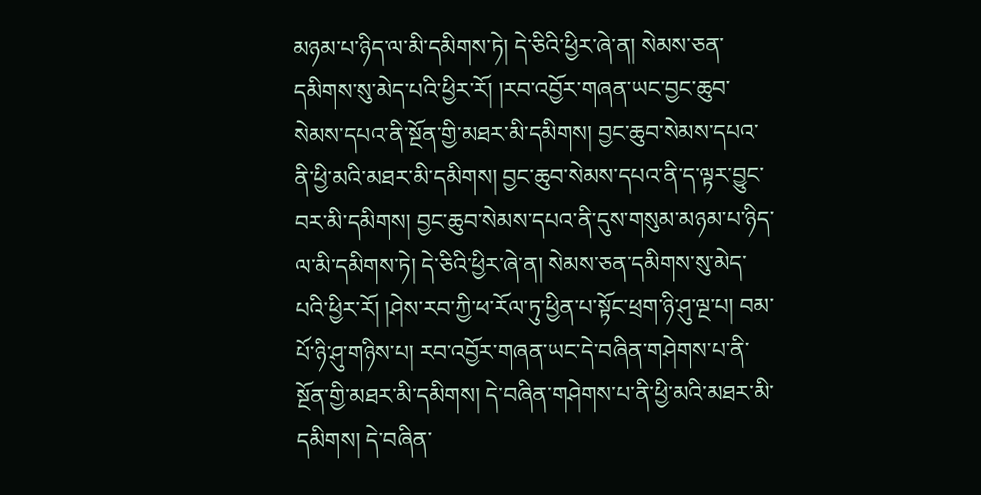མཉམ་པ་ཉིད་ལ་མི་དམིགས་ཏེ། དེ་ཅིའི་ཕྱིར་ཞེ་ན། སེམས་ཅན་དམིགས་སུ་མེད་པའི་ཕྱིར་རོ། །རབ་འབྱོར་གཞན་ཡང་བྱང་ཆུབ་སེམས་དཔའ་ནི་སྔོན་གྱི་མཐར་མི་དམིགས། བྱང་ཆུབ་སེམས་དཔའ་ནི་ཕྱི་མའི་མཐར་མི་དམིགས། བྱང་ཆུབ་སེམས་དཔའ་ནི་ད་ལྟར་བྱུང་བར་མི་དམིགས། བྱང་ཆུབ་སེམས་དཔའ་ནི་དུས་གསུམ་མཉམ་པ་ཉིད་ལ་མི་དམིགས་ཏེ། དེ་ཅིའི་ཕྱིར་ཞེ་ན། སེམས་ཅན་དམིགས་སུ་མེད་པའི་ཕྱིར་རོ། །ཤེས་རབ་ཀྱི་ཕ་རོལ་ཏུ་ཕྱིན་པ་སྟོང་ཕྲག་ཉི་ཤུ་ལྔ་པ། བམ་པོ་ཉི་ཤུ་གཉིས་པ། རབ་འབྱོར་གཞན་ཡང་དེ་བཞིན་གཤེགས་པ་ནི་སྔོན་གྱི་མཐར་མི་དམིགས། དེ་བཞིན་གཤེགས་པ་ནི་ཕྱི་མའི་མཐར་མི་དམིགས། དེ་བཞིན་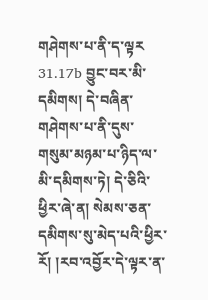གཤེགས་པ་ནི་ད་ལྟར 31.17b བྱུང་བར་མི་དམིགས། དེ་བཞིན་གཤེགས་པ་ནི་དུས་གསུམ་མཉམ་པ་ཉིད་ལ་མི་དམིགས་ཏེ། དེ་ཅིའི་ཕྱིར་ཞེ་ན། སེམས་ཅན་དམིགས་སུ་མེད་པའི་ཕྱིར་རོ། །རབ་འབྱོར་དེ་ལྟར་ན་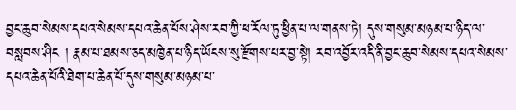བྱང་ཆུབ་སེམས་དཔའ་སེམས་དཔའ་ཆེན་པོས་ཤེས་རབ་ཀྱི་ཕ་རོལ་ཏུ་ཕྱིན་པ་ལ་གནས་ཏེ། དུས་གསུམ་མཉམ་པ་ཉིད་ལ་བསླབས་ཤིང ། རྣམ་པ་ཐམས་ཅད་མཁྱེན་པ་ཉིད་ཡོངས་སུ་རྫོགས་པར་བྱ་སྟེ། རབ་འབྱོར་འདི་ནི་བྱང་ཆུབ་སེམས་དཔའ་སེམས་དཔའ་ཆེན་པོའི་ཐེག་པ་ཆེན་པོ་དུས་གསུམ་མཉམ་པ་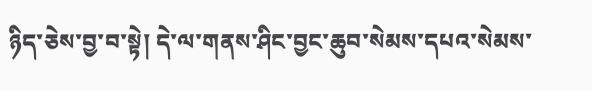ཉིད་ཅེས་བྱ་བ་སྟེ། དེ་ལ་གནས་ཤིང་བྱང་ཆུབ་སེམས་དཔའ་སེམས་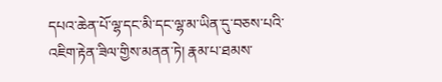དཔའ་ཆེན་པོ་ལྷ་དང་མི་དང་ལྷ་མ་ཡིན་དུ་བཅས་པའི་འཇིག་རྟེན་ཟིལ་གྱིས་མནན་ཏེ། རྣམ་པ་ཐམས་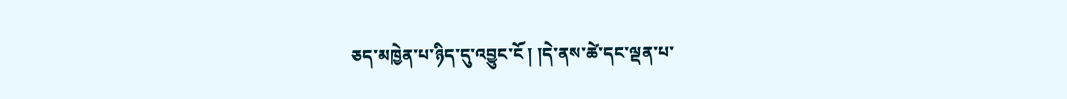ཅད་མཁྱེན་པ་ཉིད་དུ་འབྱུང་ངོ ། །དེ་ནས་ཚེ་དང་ལྡན་པ་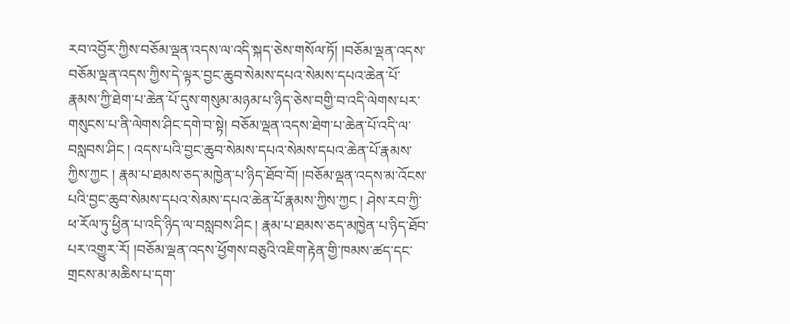རབ་འབྱོར་ཀྱིས་བཅོམ་ལྡན་འདས་ལ་འདི་སྐད་ཅེས་གསོལ་ཏོ། །བཅོམ་ལྡན་འདས་བཅོམ་ལྡན་འདས་ཀྱིས་དེ་ལྟར་བྱང་ཆུབ་སེམས་དཔའ་སེམས་དཔའ་ཆེན་པོ་རྣམས་ཀྱི་ཐེག་པ་ཆེན་པོ་དུས་གསུམ་མཉམ་པ་ཉིད་ཅེས་བགྱི་བ་འདི་ལེགས་པར་གསུངས་པ་ནི་ལེགས་ཤིང་དགེ་བ་སྟེ། བཅོམ་ལྡན་འདས་ཐེག་པ་ཆེན་པོ་འདི་ལ་བསླབས་ཤིང ། འདས་པའི་བྱང་ཆུབ་སེམས་དཔའ་སེམས་དཔའ་ཆེན་པོ་རྣམས་ཀྱིས་ཀྱང ། རྣམ་པ་ཐམས་ཅད་མཁྱེན་པ་ཉིད་ཐོབ་བོ། །བཅོམ་ལྡན་འདས་མ་འོངས་པའི་བྱང་ཆུབ་སེམས་དཔའ་སེམས་དཔའ་ཆེན་པོ་རྣམས་ཀྱིས་ཀྱང ། ཤེས་རབ་ཀྱི་ཕ་རོལ་ཏུ་ཕྱིན་པ་འདི་ཉིད་ལ་བསླབས་ཤིང ། རྣམ་པ་ཐམས་ཅད་མཁྱེན་པ་ཉིད་ཐོབ་པར་འགྱུར་རོ། །བཅོམ་ལྡན་འདས་ཕྱོགས་བཅུའི་འཇིག་རྟེན་གྱི་ཁམས་ཚད་དང་གྲངས་མ་མཆིས་པ་དག་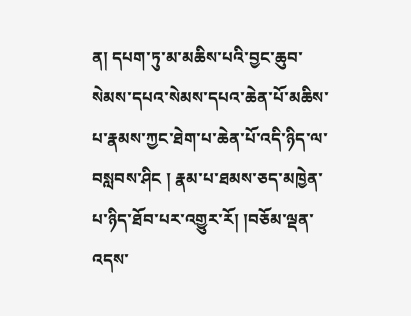ན། དཔག་ཏུ་མ་མཆིས་པའི་བྱང་ཆུབ་སེམས་དཔའ་སེམས་དཔའ་ཆེན་པོ་མཆིས་པ་རྣམས་ཀྱང་ཐེག་པ་ཆེན་པོ་འདི་ཉིད་ལ་བསླབས་ཤིང ། རྣམ་པ་ཐམས་ཅད་མཁྱེན་པ་ཉིད་ཐོབ་པར་འགྱུར་རོ། །བཅོམ་ལྡན་འདས་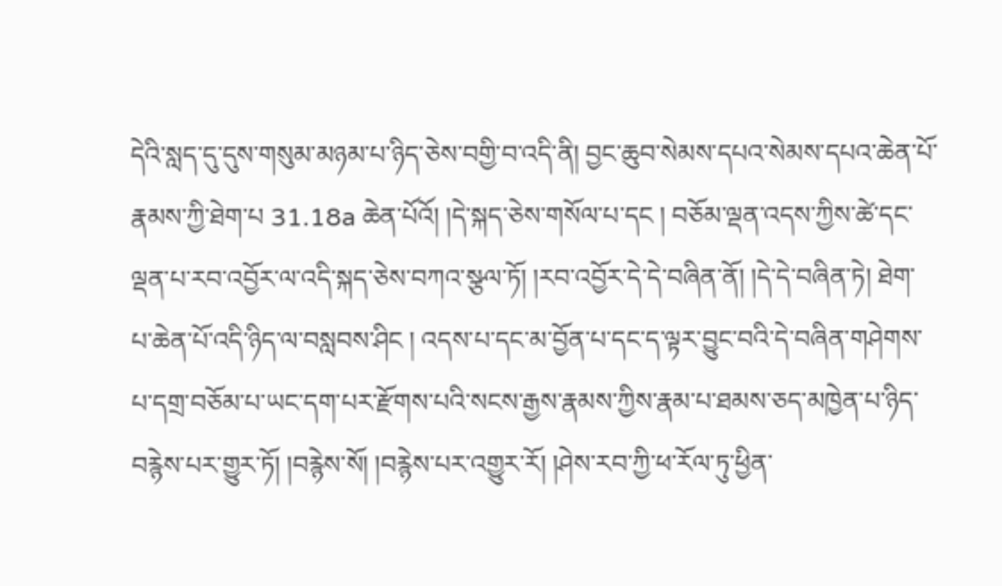དེའི་སླད་དུ་དུས་གསུམ་མཉམ་པ་ཉིད་ཅེས་བགྱི་བ་འདི་ནི། བྱང་ཆུབ་སེམས་དཔའ་སེམས་དཔའ་ཆེན་པོ་རྣམས་ཀྱི་ཐེག་པ 31.18a ཆེན་པོའོ། །དེ་སྐད་ཅེས་གསོལ་པ་དང ། བཅོམ་ལྡན་འདས་ཀྱིས་ཚེ་དང་ལྡན་པ་རབ་འབྱོར་ལ་འདི་སྐད་ཅེས་བཀའ་སྩལ་ཏོ། །རབ་འབྱོར་དེ་དེ་བཞིན་ནོ། །དེ་དེ་བཞིན་ཏེ། ཐེག་པ་ཆེན་པོ་འདི་ཉིད་ལ་བསླབས་ཤིང ། འདས་པ་དང་མ་བྱོན་པ་དང་ད་ལྟར་བྱུང་བའི་དེ་བཞིན་གཤེགས་པ་དགྲ་བཅོམ་པ་ཡང་དག་པར་རྫོགས་པའི་སངས་རྒྱས་རྣམས་ཀྱིས་རྣམ་པ་ཐམས་ཅད་མཁྱེན་པ་ཉིད་བརྙེས་པར་གྱུར་ཏོ། །བརྙེས་སོ། །བརྙེས་པར་འགྱུར་རོ། །ཤེས་རབ་ཀྱི་ཕ་རོལ་ཏུ་ཕྱིན་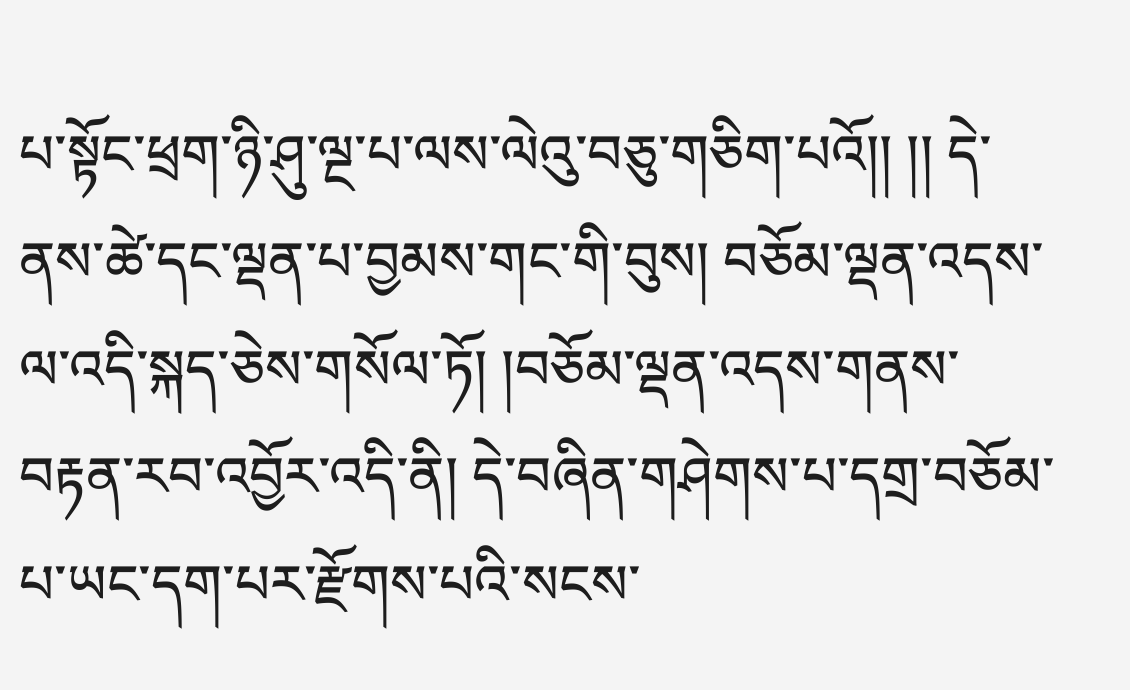པ་སྟོང་ཕྲག་ཉི་ཤུ་ལྔ་པ་ལས་ལེའུ་བཅུ་གཅིག་པའོ།། །། དེ་ནས་ཚེ་དང་ལྡན་པ་བྱམས་གང་གི་བུས། བཅོམ་ལྡན་འདས་ལ་འདི་སྐད་ཅེས་གསོལ་ཏོ། །བཅོམ་ལྡན་འདས་གནས་བརྟན་རབ་འབྱོར་འདི་ནི། དེ་བཞིན་གཤེགས་པ་དགྲ་བཅོམ་པ་ཡང་དག་པར་རྫོགས་པའི་སངས་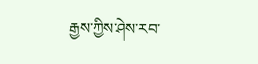རྒྱས་ཀྱིས་ཤེས་རབ་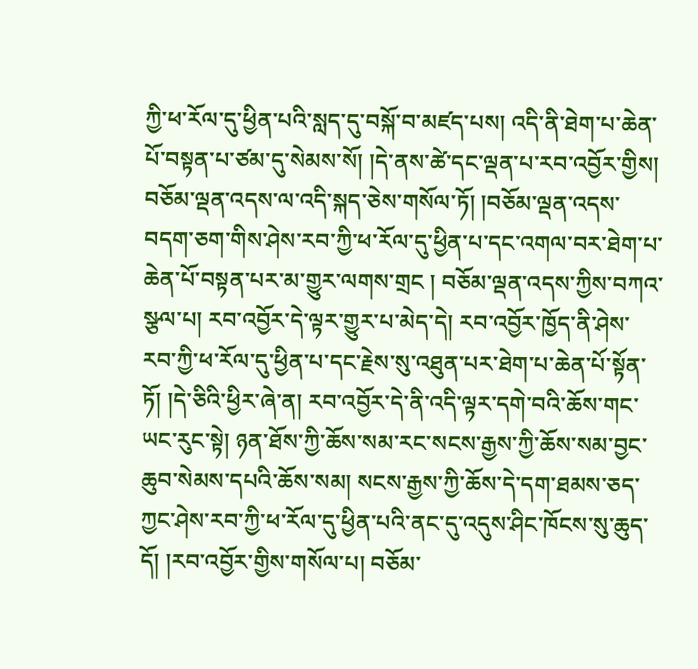ཀྱི་ཕ་རོལ་དུ་ཕྱིན་པའི་སླད་དུ་བསྐོ་བ་མཛད་པས། འདི་ནི་ཐེག་པ་ཆེན་པོ་བསྟན་པ་ཙམ་དུ་སེམས་སོ། །དེ་ནས་ཚེ་དང་ལྡན་པ་རབ་འབྱོར་གྱིས། བཅོམ་ལྡན་འདས་ལ་འདི་སྐད་ཅེས་གསོལ་ཏོ། །བཅོམ་ལྡན་འདས་བདག་ཅག་གིས་ཤེས་རབ་ཀྱི་ཕ་རོལ་དུ་ཕྱིན་པ་དང་འགལ་བར་ཐེག་པ་ཆེན་པོ་བསྟན་པར་མ་གྱུར་ལགས་གྲང ། བཅོམ་ལྡན་འདས་ཀྱིས་བཀའ་སྩལ་པ། རབ་འབྱོར་དེ་ལྟར་གྱུར་པ་མེད་དེ། རབ་འབྱོར་ཁྱོད་ནི་ཤེས་རབ་ཀྱི་ཕ་རོལ་དུ་ཕྱིན་པ་དང་རྗེས་སུ་འཐུན་པར་ཐེག་པ་ཆེན་པོ་སྟོན་ཏོ། །དེ་ཅིའི་ཕྱིར་ཞེ་ན། རབ་འབྱོར་དེ་ནི་འདི་ལྟར་དགེ་བའི་ཆོས་གང་ཡང་རུང་སྟེ། ཉན་ཐོས་ཀྱི་ཆོས་སམ་རང་སངས་རྒྱས་ཀྱི་ཆོས་སམ་བྱང་ཆུབ་སེམས་དཔའི་ཆོས་སམ། སངས་རྒྱས་ཀྱི་ཆོས་དེ་དག་ཐམས་ཅད་ཀྱང་ཤེས་རབ་ཀྱི་ཕ་རོལ་དུ་ཕྱིན་པའི་ནང་དུ་འདུས་ཤིང་ཁོངས་སུ་ཆུད་དོ། །རབ་འབྱོར་གྱིས་གསོལ་པ། བཅོམ་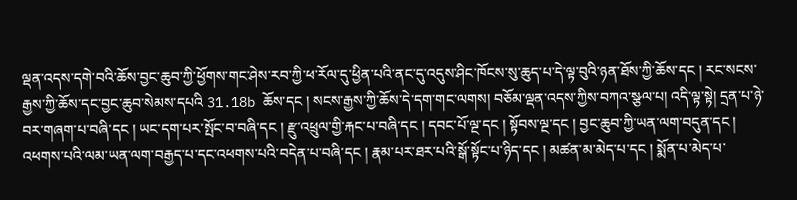ལྡན་འདས་དགེ་བའི་ཆོས་བྱང་ཆུབ་ཀྱི་ཕྱོགས་གང་ཤེས་རབ་ཀྱི་ཕ་རོལ་དུ་ཕྱིན་པའི་ནང་དུ་འདུས་ཤིང་ཁོངས་སུ་ཆུད་པ་དེ་ལྟ་བུའི་ཉན་ཐོས་ཀྱི་ཆོས་དང ། རང་སངས་རྒྱས་ཀྱི་ཆོས་དང་བྱང་ཆུབ་སེམས་དཔའི 31.18b ཆོས་དང ། སངས་རྒྱས་ཀྱི་ཆོས་དེ་དག་གང་ལགས། བཅོམ་ལྡན་འདས་ཀྱིས་བཀའ་སྩལ་པ། འདི་ལྟ་སྟེ། དྲན་པ་ཉེ་བར་གཞག་པ་བཞི་དང ། ཡང་དག་པར་སྤོང་བ་བཞི་དང ། རྫུ་འཕྲུལ་གྱི་རྐང་པ་བཞི་དང ། དབང་པོ་ལྔ་དང ། སྟོབས་ལྔ་དང ། བྱང་ཆུབ་ཀྱི་ཡན་ལག་བདུན་དང ། འཕགས་པའི་ལམ་ཡན་ལག་བརྒྱད་པ་དང་འཕགས་པའི་བདེན་པ་བཞི་དང ། རྣམ་པར་ཐར་པའི་སྒོ་སྟོང་པ་ཉིད་དང ། མཚན་མ་མེད་པ་དང ། སྨོན་པ་མེད་པ་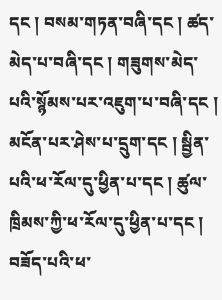དང ། བསམ་གཏན་བཞི་དང ། ཚད་མེད་པ་བཞི་དང ། གཟུགས་མེད་པའི་སྙོམས་པར་འཇུག་པ་བཞི་དང ། མངོན་པར་ཤེས་པ་དྲུག་དང ། སྦྱིན་པའི་ཕ་རོལ་དུ་ཕྱིན་པ་དང ། ཚུལ་ཁྲིམས་ཀྱི་ཕ་རོལ་དུ་ཕྱིན་པ་དང ། བཟོད་པའི་ཕ་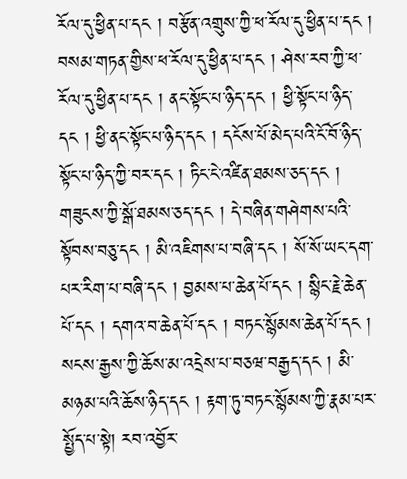རོལ་དུ་ཕྱིན་པ་དང ། བརྩོན་འགྲུས་ཀྱི་ཕ་རོལ་དུ་ཕྱིན་པ་དང ། བསམ་གཏན་གྱིས་ཕ་རོལ་དུ་ཕྱིན་པ་དང ། ཤེས་རབ་ཀྱི་ཕ་རོལ་དུ་ཕྱིན་པ་དང ། ནང་སྟོང་པ་ཉིད་དང ། ཕྱི་སྟོང་པ་ཉིད་དང ། ཕྱི་ནང་སྟོང་པ་ཉིད་དང ། དངོས་པོ་མེད་པའི་ངོ་བོ་ཉིད་སྟོང་པ་ཉིད་ཀྱི་བར་དང ། ཏིང་ངེ་འཛིན་ཐམས་ཅད་དང ། གཟུངས་ཀྱི་སྒོ་ཐམས་ཅད་དང ། དེ་བཞིན་གཤེགས་པའི་སྟོབས་བཅུ་དང ། མི་འཇིགས་པ་བཞི་དང ། སོ་སོ་ཡང་དག་པར་རིག་པ་བཞི་དང ། བྱམས་པ་ཆེན་པོ་དང ། སྙིང་རྗེ་ཆེན་པོ་དང ། དགའ་བ་ཆེན་པོ་དང ། བཏང་སྙོམས་ཆེན་པོ་དང ། སངས་རྒྱས་ཀྱི་ཆོས་མ་འདྲེས་པ་བཅཝ་བརྒྱད་དང ། མི་མཉམ་པའི་ཆོས་ཉིད་དང ། རྟག་ཏུ་བཏང་སྙོམས་ཀྱི་རྣམ་པར་སྤྱོད་པ་སྟེ། རབ་འབྱོར་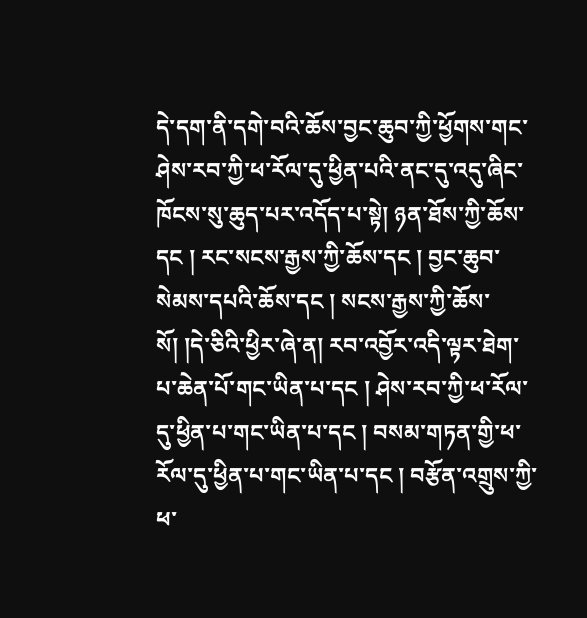དེ་དག་ནི་དགེ་བའི་ཆོས་བྱང་ཆུབ་ཀྱི་ཕྱོགས་གང་ཤེས་རབ་ཀྱི་ཕ་རོལ་དུ་ཕྱིན་པའི་ནང་དུ་འདུ་ཞིང་ཁོངས་སུ་ཆུད་པར་འདོད་པ་སྟེ། ཉན་ཐོས་ཀྱི་ཆོས་དང ། རང་སངས་རྒྱས་ཀྱི་ཆོས་དང ། བྱང་ཆུབ་སེམས་དཔའི་ཆོས་དང ། སངས་རྒྱས་ཀྱི་ཆོས་སོ། །དེ་ཅིའི་ཕྱིར་ཞེ་ན། རབ་འབྱོར་འདི་ལྟར་ཐེག་པ་ཆེན་པོ་གང་ཡིན་པ་དང ། ཤེས་རབ་ཀྱི་ཕ་རོལ་དུ་ཕྱིན་པ་གང་ཡིན་པ་དང ། བསམ་གཏན་གྱི་ཕ་རོལ་དུ་ཕྱིན་པ་གང་ཡིན་པ་དང ། བརྩོན་འགྲུས་ཀྱི་ཕ་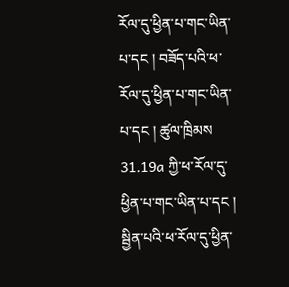རོལ་དུ་ཕྱིན་པ་གང་ཡིན་པ་དང ། བཟོད་པའི་ཕ་རོལ་དུ་ཕྱིན་པ་གང་ཡིན་པ་དང ། ཚུལ་ཁྲིམས 31.19a ཀྱི་ཕ་རོལ་དུ་ཕྱིན་པ་གང་ཡིན་པ་དང ། སྦྱིན་པའི་ཕ་རོལ་དུ་ཕྱིན་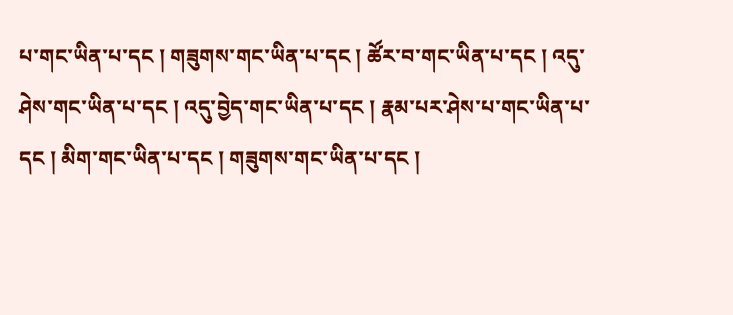པ་གང་ཡིན་པ་དང ། གཟུགས་གང་ཡིན་པ་དང ། ཚོར་བ་གང་ཡིན་པ་དང ། འདུ་ཤེས་གང་ཡིན་པ་དང ། འདུ་བྱེད་གང་ཡིན་པ་དང ། རྣམ་པར་ཤེས་པ་གང་ཡིན་པ་དང ། མིག་གང་ཡིན་པ་དང ། གཟུགས་གང་ཡིན་པ་དང །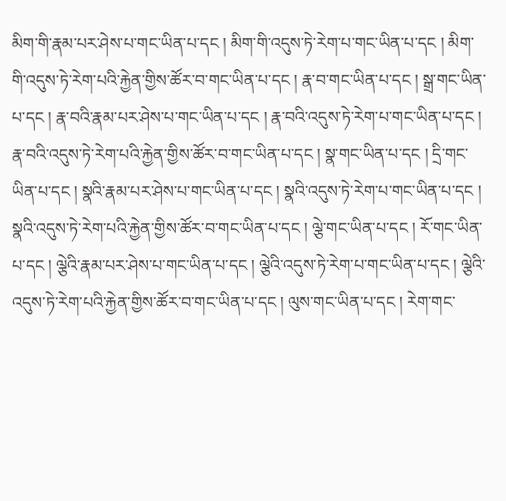མིག་གི་རྣམ་པར་ཤེས་པ་གང་ཡིན་པ་དང ། མིག་གི་འདུས་ཏེ་རེག་པ་གང་ཡིན་པ་དང ། མིག་གི་འདུས་ཏེ་རེག་པའི་རྐྱེན་གྱིས་ཚོར་བ་གང་ཡིན་པ་དང ། རྣ་བ་གང་ཡིན་པ་དང ། སྒྲ་གང་ཡིན་པ་དང ། རྣ་བའི་རྣམ་པར་ཤེས་པ་གང་ཡིན་པ་དང ། རྣ་བའི་འདུས་ཏེ་རེག་པ་གང་ཡིན་པ་དང ། རྣ་བའི་འདུས་ཏེ་རེག་པའི་རྐྱེན་གྱིས་ཚོར་བ་གང་ཡིན་པ་དང ། སྣ་གང་ཡིན་པ་དང ། དྲི་གང་ཡིན་པ་དང ། སྣའི་རྣམ་པར་ཤེས་པ་གང་ཡིན་པ་དང ། སྣའི་འདུས་ཏེ་རེག་པ་གང་ཡིན་པ་དང ། སྣའི་འདུས་ཏེ་རེག་པའི་རྐྱེན་གྱིས་ཚོར་བ་གང་ཡིན་པ་དང ། ལྕེ་གང་ཡིན་པ་དང ། རོ་གང་ཡིན་པ་དང ། ལྕེའི་རྣམ་པར་ཤེས་པ་གང་ཡིན་པ་དང ། ལྕེའི་འདུས་ཏེ་རེག་པ་གང་ཡིན་པ་དང ། ལྕེའི་འདུས་ཏེ་རེག་པའི་རྐྱེན་གྱིས་ཚོར་བ་གང་ཡིན་པ་དང ། ལུས་གང་ཡིན་པ་དང ། རེག་གང་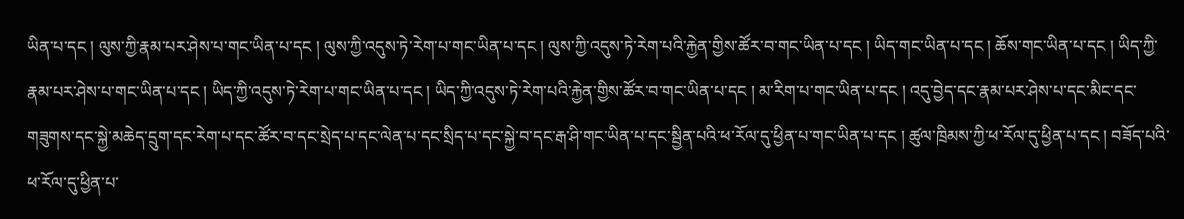ཡིན་པ་དང ། ལུས་ཀྱི་རྣམ་པར་ཤེས་པ་གང་ཡིན་པ་དང ། ལུས་ཀྱི་འདུས་ཏེ་རེག་པ་གང་ཡིན་པ་དང ། ལུས་ཀྱི་འདུས་ཏེ་རེག་པའི་རྐྱེན་གྱིས་ཚོར་བ་གང་ཡིན་པ་དང ། ཡིད་གང་ཡིན་པ་དང ། ཆོས་གང་ཡིན་པ་དང ། ཡིད་ཀྱི་རྣམ་པར་ཤེས་པ་གང་ཡིན་པ་དང ། ཡིད་ཀྱི་འདུས་ཏེ་རེག་པ་གང་ཡིན་པ་དང ། ཡིད་ཀྱི་འདུས་ཏེ་རེག་པའི་རྐྱེན་གྱིས་ཚོར་བ་གང་ཡིན་པ་དང ། མ་རིག་པ་གང་ཡིན་པ་དང ། འདུ་བྱེད་དང་རྣམ་པར་ཤེས་པ་དང་མིང་དང་གཟུགས་དང་སྐྱེ་མཆེད་དྲུག་དང་རེག་པ་དང་ཚོར་བ་དང་སྲེད་པ་དང་ལེན་པ་དང་སྲིད་པ་དང་སྐྱེ་བ་དང་རྒ་ཤི་གང་ཡིན་པ་དང་སྦྱིན་པའི་ཕ་རོལ་དུ་ཕྱིན་པ་གང་ཡིན་པ་དང ། ཚུལ་ཁྲིམས་ཀྱི་ཕ་རོལ་དུ་ཕྱིན་པ་དང ། བཟོད་པའི་ཕ་རོལ་དུ་ཕྱིན་པ་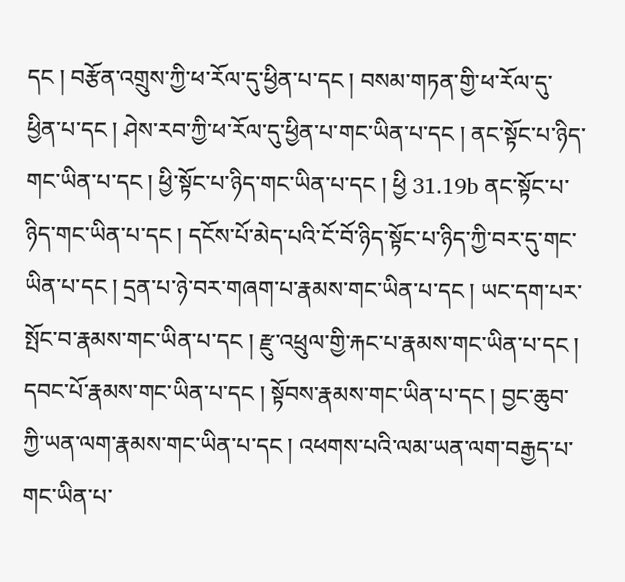དང ། བརྩོན་འགྲུས་ཀྱི་ཕ་རོལ་དུ་ཕྱིན་པ་དང ། བསམ་གཏན་གྱི་ཕ་རོལ་དུ་ཕྱིན་པ་དང ། ཤེས་རབ་ཀྱི་ཕ་རོལ་དུ་ཕྱིན་པ་གང་ཡིན་པ་དང ། ནང་སྟོང་པ་ཉིད་གང་ཡིན་པ་དང ། ཕྱི་སྟོང་པ་ཉིད་གང་ཡིན་པ་དང ། ཕྱི 31.19b ནང་སྟོང་པ་ཉིད་གང་ཡིན་པ་དང ། དངོས་པོ་མེད་པའི་ངོ་བོ་ཉིད་སྟོང་པ་ཉིད་ཀྱི་བར་དུ་གང་ཡིན་པ་དང ། དྲན་པ་ཉེ་བར་གཞག་པ་རྣམས་གང་ཡིན་པ་དང ། ཡང་དག་པར་སྤོང་བ་རྣམས་གང་ཡིན་པ་དང ། རྫུ་འཕྲུལ་གྱི་རྐང་པ་རྣམས་གང་ཡིན་པ་དང ། དབང་པོ་རྣམས་གང་ཡིན་པ་དང ། སྟོབས་རྣམས་གང་ཡིན་པ་དང ། བྱང་ཆུབ་ཀྱི་ཡན་ལག་རྣམས་གང་ཡིན་པ་དང ། འཕགས་པའི་ལམ་ཡན་ལག་བརྒྱད་པ་གང་ཡིན་པ་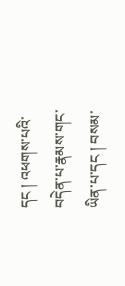དང ། འཕགས་པའི་བདེན་པ་རྣམས་གང་ཡིན་པ་དང ། བསམ་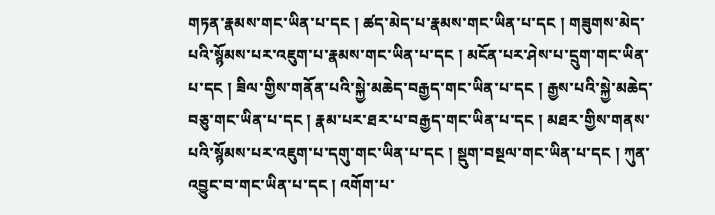གཏན་རྣམས་གང་ཡིན་པ་དང ། ཚད་མེད་པ་རྣམས་གང་ཡིན་པ་དང ། གཟུགས་མེད་པའི་སྙོམས་པར་འཇུག་པ་རྣམས་གང་ཡིན་པ་དང ། མངོན་པར་ཤེས་པ་དྲུག་གང་ཡིན་པ་དང ། ཟིལ་གྱིས་གནོན་པའི་སྐྱེ་མཆེད་བརྒྱད་གང་ཡིན་པ་དང ། རྒྱས་པའི་སྐྱེ་མཆེད་བཅུ་གང་ཡིན་པ་དང ། རྣམ་པར་ཐར་པ་བརྒྱད་གང་ཡིན་པ་དང ། མཐར་གྱིས་གནས་པའི་སྙོམས་པར་འཇུག་པ་དགུ་གང་ཡིན་པ་དང ། སྡུག་བསྔལ་གང་ཡིན་པ་དང ། ཀུན་འབྱུང་བ་གང་ཡིན་པ་དང ། འགོག་པ་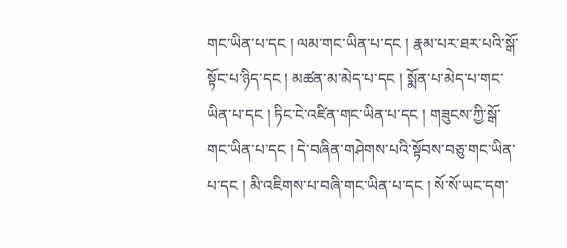གང་ཡིན་པ་དང ། ལམ་གང་ཡིན་པ་དང ། རྣམ་པར་ཐར་པའི་སྒོ་སྟོང་པ་ཉིད་དང ། མཚན་མ་མེད་པ་དང ། སྨོན་པ་མེད་པ་གང་ཡིན་པ་དང ། ཏིང་ངེ་འཛིན་གང་ཡིན་པ་དང ། གཟུངས་ཀྱི་སྒོ་གང་ཡིན་པ་དང ། དེ་བཞིན་གཤེགས་པའི་སྟོབས་བཅུ་གང་ཡིན་པ་དང ། མི་འཇིགས་པ་བཞི་གང་ཡིན་པ་དང ། སོ་སོ་ཡང་དག་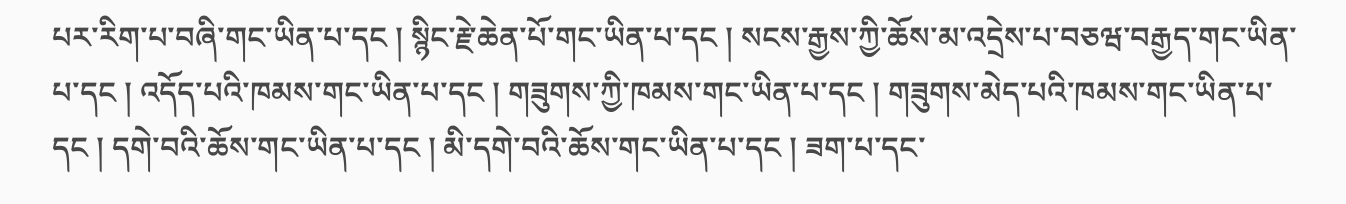པར་རིག་པ་བཞི་གང་ཡིན་པ་དང ། སྙིང་རྗེ་ཆེན་པོ་གང་ཡིན་པ་དང ། སངས་རྒྱས་ཀྱི་ཆོས་མ་འདྲེས་པ་བཅཝ་བརྒྱད་གང་ཡིན་པ་དང ། འདོད་པའི་ཁམས་གང་ཡིན་པ་དང ། གཟུགས་ཀྱི་ཁམས་གང་ཡིན་པ་དང ། གཟུགས་མེད་པའི་ཁམས་གང་ཡིན་པ་དང ། དགེ་བའི་ཆོས་གང་ཡིན་པ་དང ། མི་དགེ་བའི་ཆོས་གང་ཡིན་པ་དང ། ཟག་པ་དང་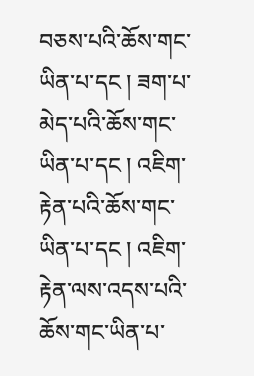བཅས་པའི་ཆོས་གང་ཡིན་པ་དང ། ཟག་པ་མེད་པའི་ཆོས་གང་ཡིན་པ་དང ། འཇིག་རྟེན་པའི་ཆོས་གང་ཡིན་པ་དང ། འཇིག་རྟེན་ལས་འདས་པའི་ཆོས་གང་ཡིན་པ་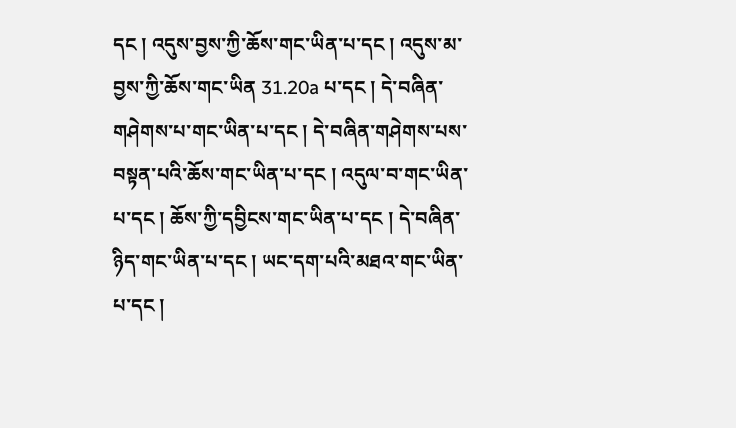དང ། འདུས་བྱས་ཀྱི་ཆོས་གང་ཡིན་པ་དང ། འདུས་མ་བྱས་ཀྱི་ཆོས་གང་ཡིན 31.20a པ་དང ། དེ་བཞིན་གཤེགས་པ་གང་ཡིན་པ་དང ། དེ་བཞིན་གཤེགས་པས་བསྟན་པའི་ཆོས་གང་ཡིན་པ་དང ། འདུལ་བ་གང་ཡིན་པ་དང ། ཆོས་ཀྱི་དབྱིངས་གང་ཡིན་པ་དང ། དེ་བཞིན་ཉིད་གང་ཡིན་པ་དང ། ཡང་དག་པའི་མཐའ་གང་ཡིན་པ་དང །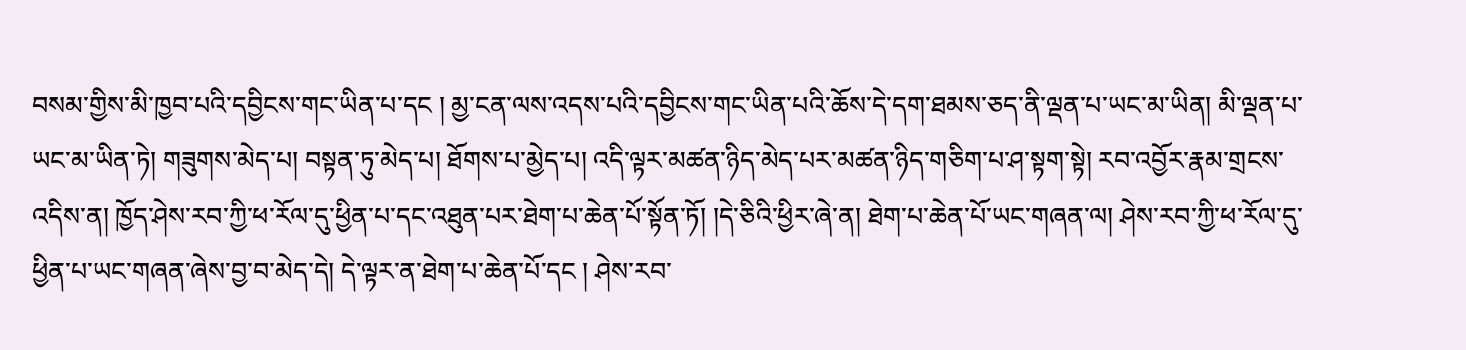བསམ་གྱིས་མི་ཁྱབ་པའི་དབྱིངས་གང་ཡིན་པ་དང ། མྱ་ངན་ལས་འདས་པའི་དབྱིངས་གང་ཡིན་པའི་ཆོས་དེ་དག་ཐམས་ཅད་ནི་ལྡན་པ་ཡང་མ་ཡིན། མི་ལྡན་པ་ཡང་མ་ཡིན་ཏེ། གཟུགས་མེད་པ། བསྟན་ཏུ་མེད་པ། ཐོགས་པ་མྱེད་པ། འདི་ལྟར་མཚན་ཉིད་མེད་པར་མཚན་ཉིད་གཅིག་པ་ཤ་སྟག་སྟེ། རབ་འབྱོར་རྣམ་གྲངས་འདིས་ན། ཁྱོད་ཤེས་རབ་ཀྱི་ཕ་རོལ་དུ་ཕྱིན་པ་དང་འཐུན་པར་ཐེག་པ་ཆེན་པོ་སྟོན་ཏོ། །དེ་ཅིའི་ཕྱིར་ཞེ་ན། ཐེག་པ་ཆེན་པོ་ཡང་གཞན་ལ། ཤེས་རབ་ཀྱི་ཕ་རོལ་དུ་ཕྱིན་པ་ཡང་གཞན་ཞེས་བྱ་བ་མེད་དེ། དེ་ལྟར་ན་ཐེག་པ་ཆེན་པོ་དང ། ཤེས་རབ་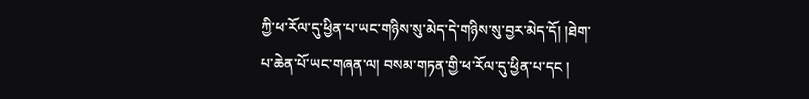ཀྱི་ཕ་རོལ་དུ་ཕྱིན་པ་ཡང་གཉིས་སུ་མེད་དེ་གཉིས་སུ་བྱར་མེད་དོ། །ཐེག་པ་ཆེན་པོ་ཡང་གཞན་ལ། བསམ་གཏན་གྱི་ཕ་རོལ་དུ་ཕྱིན་པ་དང །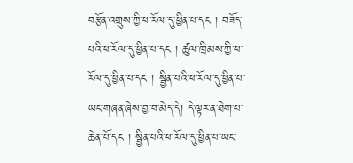བརྩོན་འགྲུས་ཀྱི་ཕ་རོལ་དུ་ཕྱིན་པ་དང ། བཟོད་པའི་ཕ་རོལ་དུ་ཕྱིན་པ་དང ། ཚུལ་ཁྲིམས་ཀྱི་ཕ་རོལ་དུ་ཕྱིན་པ་དང ། སྦྱིན་པའི་ཕ་རོལ་དུ་ཕྱིན་པ་ཡང་གཞན་ཞེས་བྱ་བ་མེད་དེ། དེ་ལྟར་ན་ཐེག་པ་ཆེན་པོ་དང ། སྦྱིན་པའི་ཕ་རོལ་དུ་ཕྱིན་པ་ཡང་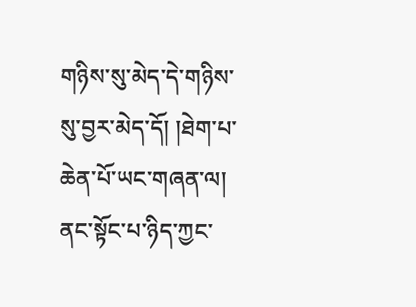གཉིས་སུ་མེད་དེ་གཉིས་སུ་བྱར་མེད་དོ། །ཐེག་པ་ཆེན་པོ་ཡང་གཞན་ལ། ནང་སྟོང་པ་ཉིད་ཀྱང་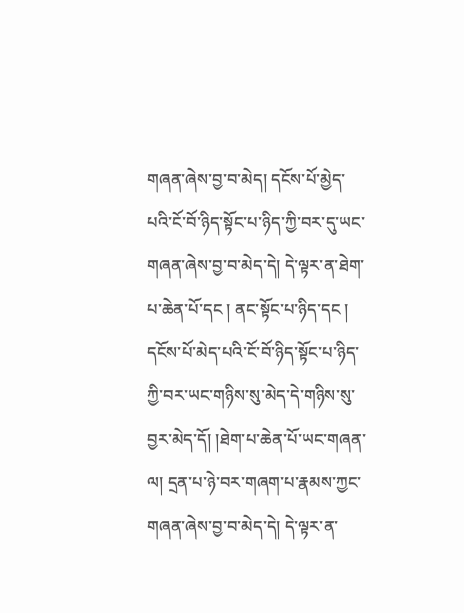གཞན་ཞེས་བྱ་བ་མེད། དངོས་པོ་མྱེད་པའི་ངོ་བོ་ཉིད་སྟོང་པ་ཉིད་ཀྱི་བར་དུ་ཡང་གཞན་ཞེས་བྱ་བ་མེད་དེ། དེ་ལྟར་ན་ཐེག་པ་ཆེན་པོ་དང ། ནང་སྟོང་པ་ཉིད་དང ། དངོས་པོ་མེད་པའི་ངོ་བོ་ཉིད་སྟོང་པ་ཉིད་ཀྱི་བར་ཡང་གཉིས་སུ་མེད་དེ་གཉིས་སུ་བྱར་མེད་དོ། །ཐེག་པ་ཆེན་པོ་ཡང་གཞན་ལ། དྲན་པ་ཉེ་བར་གཞག་པ་རྣམས་ཀྱང་གཞན་ཞེས་བྱ་བ་མེད་དེ། དེ་ལྟར་ན་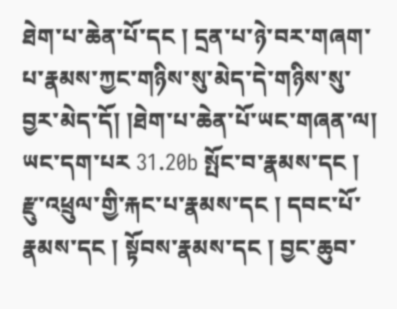ཐེག་པ་ཆེན་པོ་དང ། དྲན་པ་ཉེ་བར་གཞག་པ་རྣམས་ཀྱང་གཉིས་སུ་མེད་དེ་གཉིས་སུ་བྱར་མེད་དོ། །ཐེག་པ་ཆེན་པོ་ཡང་གཞན་ལ། ཡང་དག་པར 31.20b སྤོང་བ་རྣམས་དང ། རྫུ་འཕྲུལ་གྱི་རྐང་པ་རྣམས་དང ། དབང་པོ་རྣམས་དང ། སྟོབས་རྣམས་དང ། བྱང་ཆུབ་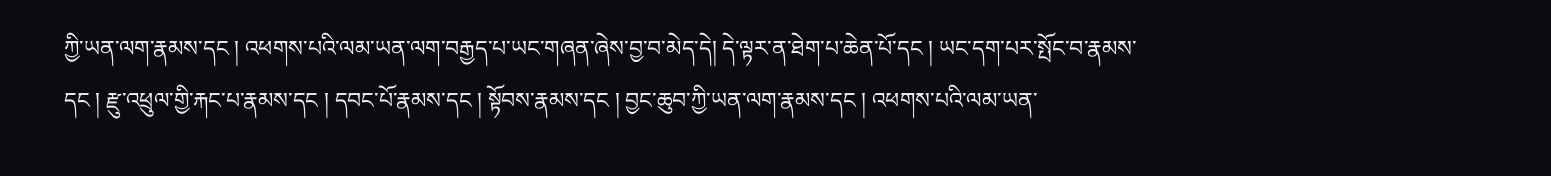ཀྱི་ཡན་ལག་རྣམས་དང ། འཕགས་པའི་ལམ་ཡན་ལག་བརྒྱད་པ་ཡང་གཞན་ཞེས་བྱ་བ་མེད་དེ། དེ་ལྟར་ན་ཐེག་པ་ཆེན་པོ་དང ། ཡང་དག་པར་སྤོང་བ་རྣམས་དང ། རྫུ་འཕྲུལ་གྱི་རྐང་པ་རྣམས་དང ། དབང་པོ་རྣམས་དང ། སྟོབས་རྣམས་དང ། བྱང་ཆུབ་ཀྱི་ཡན་ལག་རྣམས་དང ། འཕགས་པའི་ལམ་ཡན་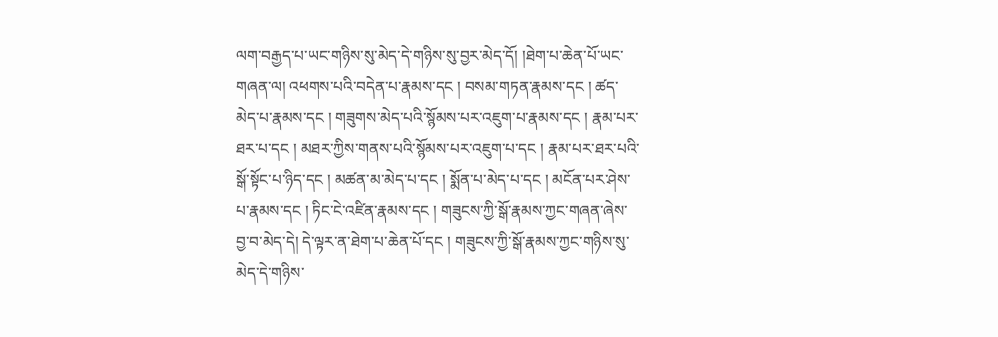ལག་བརྒྱད་པ་ཡང་གཉིས་སུ་མེད་དེ་གཉིས་སུ་བྱར་མེད་དོ། །ཐེག་པ་ཆེན་པོ་ཡང་གཞན་ལ། འཕགས་པའི་བདེན་པ་རྣམས་དང ། བསམ་གཏན་རྣམས་དང ། ཚད་མེད་པ་རྣམས་དང ། གཟུགས་མེད་པའི་སྙོམས་པར་འཇུག་པ་རྣམས་དང ། རྣམ་པར་ཐར་པ་དང ། མཐར་ཀྱིས་གནས་པའི་སྙོམས་པར་འཇུག་པ་དང ། རྣམ་པར་ཐར་པའི་སྒོ་སྟོང་པ་ཉིད་དང ། མཚན་མ་མེད་པ་དང ། སྨོན་པ་མེད་པ་དང ། མངོན་པར་ཤེས་པ་རྣམས་དང ། ཏིང་ངེ་འཛིན་རྣམས་དང ། གཟུངས་ཀྱི་སྒོ་རྣམས་ཀྱང་གཞན་ཞེས་བྱ་བ་མེད་དེ། དེ་ལྟར་ན་ཐེག་པ་ཆེན་པོ་དང ། གཟུངས་ཀྱི་སྒོ་རྣམས་ཀྱང་གཉིས་སུ་མེད་དེ་གཉིས་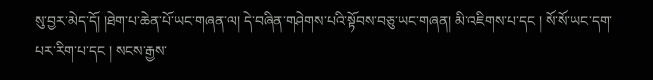སུ་བྱར་མེད་དོ། །ཐེག་པ་ཆེན་པོ་ཡང་གཞན་ལ། དེ་བཞིན་གཤེགས་པའི་སྟོབས་བཅུ་ཡང་གཞན། མི་འཇིགས་པ་དང ། སོ་སོ་ཡང་དག་པར་རིག་པ་དང ། སངས་རྒྱས་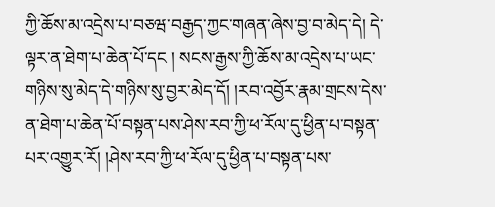ཀྱི་ཆོས་མ་འདྲེས་པ་བཅཝ་བརྒྱད་ཀྱང་གཞན་ཞེས་བྱ་བ་མེད་དེ། དེ་ལྟར་ན་ཐེག་པ་ཆེན་པོ་དང ། སངས་རྒྱས་ཀྱི་ཆོས་མ་འདྲེས་པ་ཡང་གཉིས་སུ་མེད་དེ་གཉིས་སུ་བྱར་མེད་དོ། །རབ་འབྱོར་རྣམ་གྲངས་དེས་ན་ཐེག་པ་ཆེན་པོ་བསྟན་པས་ཤེས་རབ་ཀྱི་ཕ་རོལ་དུ་ཕྱིན་པ་བསྟན་པར་འགྱུར་རོ། །ཤེས་རབ་ཀྱི་ཕ་རོལ་དུ་ཕྱིན་པ་བསྟན་པས་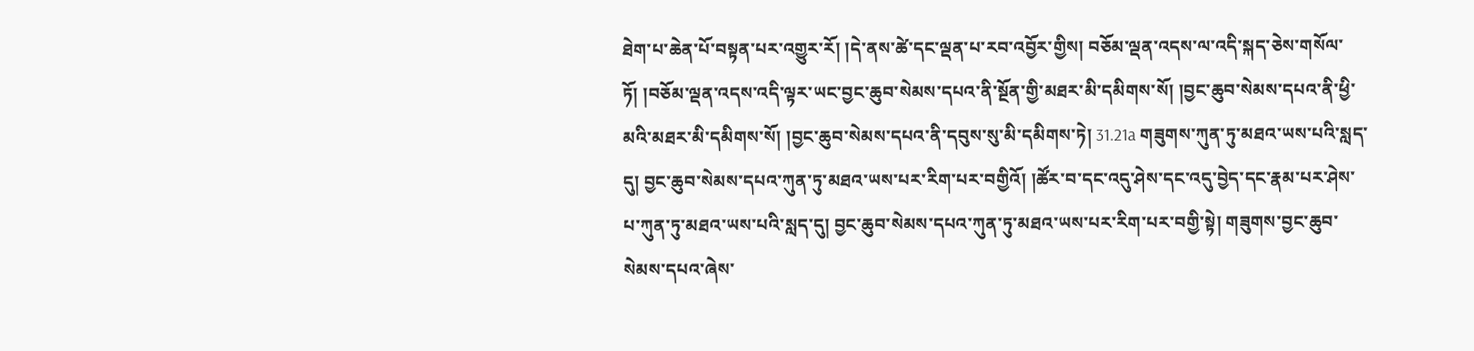ཐེག་པ་ཆེན་པོ་བསྟན་པར་འགྱུར་རོ། །དེ་ནས་ཚེ་དང་ལྡན་པ་རབ་འབྱོར་གྱིས། བཅོམ་ལྡན་འདས་ལ་འདི་སྐད་ཅེས་གསོལ་ཏོ། །བཅོམ་ལྡན་འདས་འདི་ལྟར་ཡང་བྱང་ཆུབ་སེམས་དཔའ་ནི་སྔོན་གྱི་མཐར་མི་དམིགས་སོ། །བྱང་ཆུབ་སེམས་དཔའ་ནི་ཕྱི་མའི་མཐར་མི་དམིགས་སོ། །བྱང་ཆུབ་སེམས་དཔའ་ནི་དབུས་སུ་མི་དམིགས་ཏེ། 31.21a གཟུགས་ཀུན་ཏུ་མཐའ་ཡས་པའི་སླད་དུ། བྱང་ཆུབ་སེམས་དཔའ་ཀུན་ཏུ་མཐའ་ཡས་པར་རིག་པར་བགྱིའོ། །ཚོར་བ་དང་འདུ་ཤེས་དང་འདུ་བྱེད་དང་རྣམ་པར་ཤེས་པ་ཀུན་ཏུ་མཐའ་ཡས་པའི་སླད་དུ། བྱང་ཆུབ་སེམས་དཔའ་ཀུན་ཏུ་མཐའ་ཡས་པར་རིག་པར་བགྱི་སྟེ། གཟུགས་བྱང་ཆུབ་སེམས་དཔའ་ཞེས་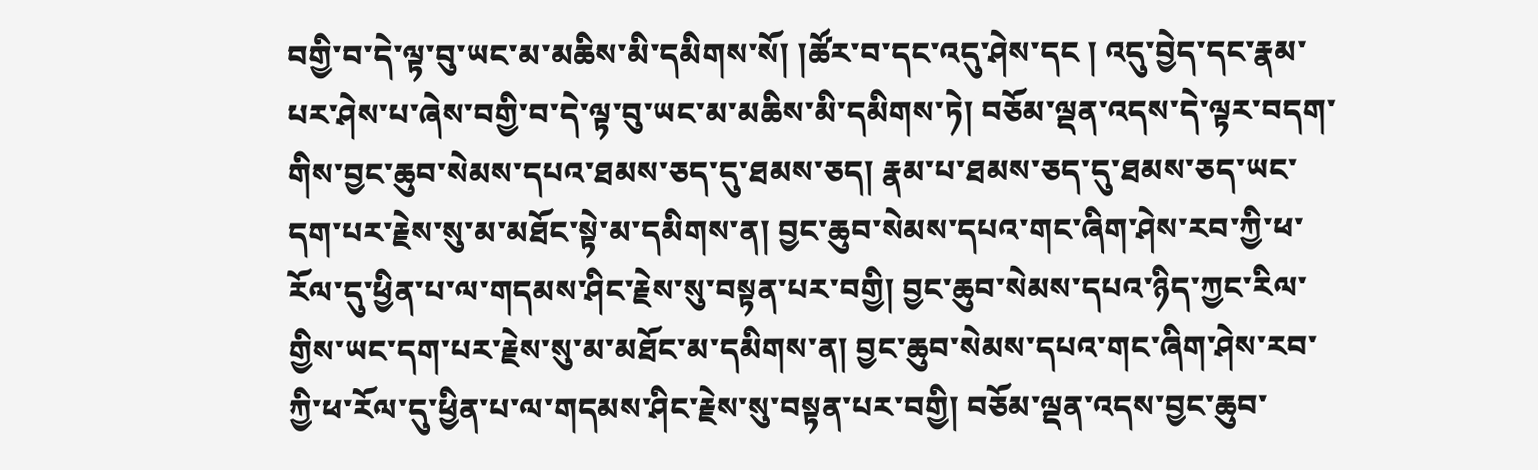བགྱི་བ་དེ་ལྟ་བུ་ཡང་མ་མཆིས་མི་དམིགས་སོ། །ཚོར་བ་དང་འདུ་ཤེས་དང ། འདུ་བྱེད་དང་རྣམ་པར་ཤེས་པ་ཞེས་བགྱི་བ་དེ་ལྟ་བུ་ཡང་མ་མཆིས་མི་དམིགས་ཏེ། བཅོམ་ལྡན་འདས་དེ་ལྟར་བདག་གིས་བྱང་ཆུབ་སེམས་དཔའ་ཐམས་ཅད་དུ་ཐམས་ཅད། རྣམ་པ་ཐམས་ཅད་དུ་ཐམས་ཅད་ཡང་དག་པར་རྗེས་སུ་མ་མཐོང་སྟེ་མ་དམིགས་ན། བྱང་ཆུབ་སེམས་དཔའ་གང་ཞིག་ཤེས་རབ་ཀྱི་ཕ་རོལ་དུ་ཕྱིན་པ་ལ་གདམས་ཤིང་རྗེས་སུ་བསྟན་པར་བགྱི། བྱང་ཆུབ་སེམས་དཔའ་ཉིད་ཀྱང་རིལ་གྱིས་ཡང་དག་པར་རྗེས་སུ་མ་མཐོང་མ་དམིགས་ན། བྱང་ཆུབ་སེམས་དཔའ་གང་ཞིག་ཤེས་རབ་ཀྱི་ཕ་རོལ་དུ་ཕྱིན་པ་ལ་གདམས་ཤིང་རྗེས་སུ་བསྟན་པར་བགྱི། བཅོམ་ལྡན་འདས་བྱང་ཆུབ་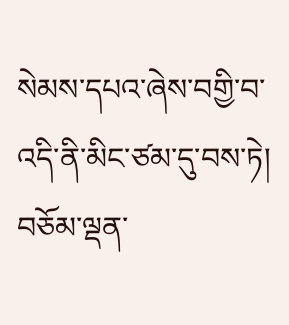སེམས་དཔའ་ཞེས་བགྱི་བ་འདི་ནི་མིང་ཙམ་དུ་བས་ཏེ། བཅོམ་ལྡན་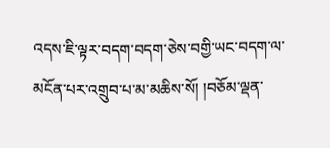འདས་ཇི་ལྟར་བདག་བདག་ཅེས་བགྱི་ཡང་བདག་ལ་མངོན་པར་འགྲུབ་པ་མ་མཆིས་སོ། །བཅོམ་ལྡན་